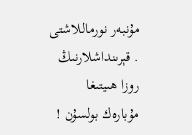مۇنبەر نورماللاشتى . قېرىنداشلارنىڭ روزا ھىيتىغا مۇبارەك بولسۇن !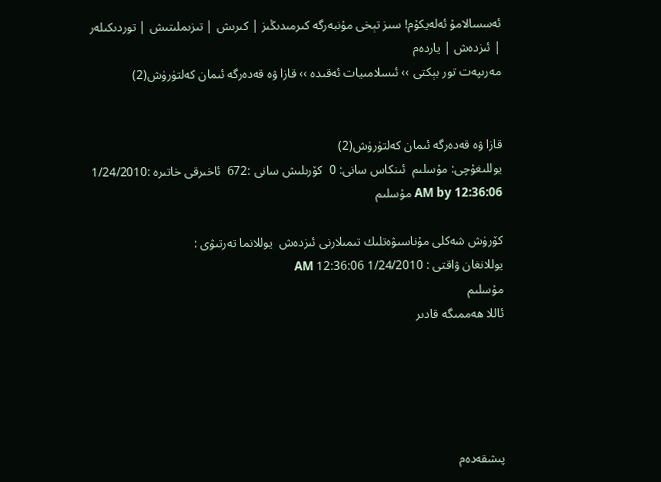ئەسسالامۇ ئەلەيكۇم! سىز تېخى مۇنبەرگە كىرمىدىڭىز | كىرىش | تىزىملىتىش | توردىكىلەر | ئىزدەش | ياردەم
مەرىپەت تور بېكتى ›› ئىسلامىيات ئەقىدە ›› قازا ۋە قەدەرگە ئىمان كەلتۈرۈش(2)


قازا ۋە قەدەرگە ئىمان كەلتۈرۈش(2)
يوللىغۇچى: مۇسلىم  ئىنكاس سانى: 0  كۆرىلىش سانى :672  ئاخىرقى خاتىرە :1/24/2010 12:36:06 AM by مۇسلىم

كۆرۈش شەكلى مۇناسىۋەتلىك تىمىلارنى ئىزدەش  يوللانما تەرتىۋى :
يوللانغان ۋاقتى : 1/24/2010 12:36:06 AM
مۇسلىم
ئاللا ھەممىگە قادىر





پىشقەدەم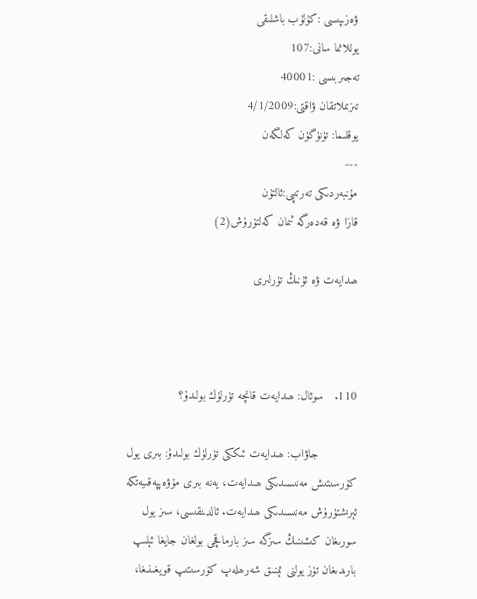ۋەزىپىسى :كۇلۇب باشلىقى
يوللانما سانى:107
تەجىربىسى :40001
تىزىملاتقان ۋاقتى:4/1/2009
يوقلىما: تۈنۈگۈن كەلگەن
---
مۇنبەردىكى تەرتىپى:ئالتۇن
قازا ۋە قەدەرگە ئىمان كەلتۈرۈش(2)

ھىدايەت ۋە ئۇنىڭ تۈرلىرى



110.   سوئال: ھىدايەت قانچە تۈرلۈك بولىدۇ؟

           جاۋاب: ھىدايەت ئىككى تۈرلۈك بولىدۇ: بىرى يول كۆرسىتىش مەنىسىدىكى ھىدايەت، يەنە بىرى مۇۋەپپەقىيەتكە ئېرىشتۈرۈش مەنىسىدىكى ھىدايەت. ئالدىنقىسى، سىز يول سورىغان كىشىنىڭ سىزگە سىز بارماقچى بولغان جايغا ئېلىپ بارىدىغان تۈز يولنى ئېنىق شەرھلەپ كۆرسىتىپ قويغىنىغا،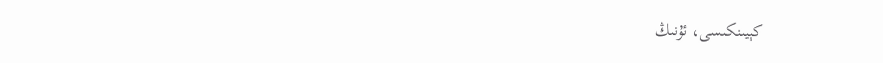كېيىنكىسى، ئۇنىڭ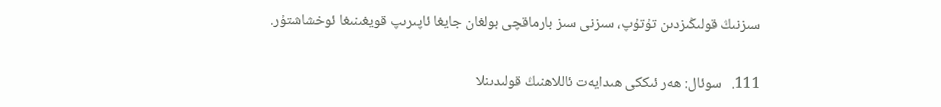سىزنىڭ قولىڭىزدىن تۇتۇپ، سىزنى سىز بارماقچى بولغان جايغا ئاپىرىپ قويغىنىغا ئوخشاشتۇر.

111.   سوئال: ھەر ئىككى ھىدايەت ئاللاھنىڭ قولىدىنلا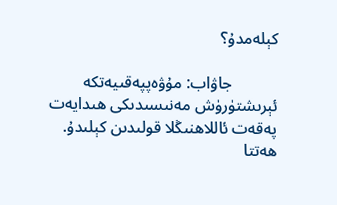كېلەمدۇ؟

           جاۋاب: مۇۋەپپەقىيەتكە ئېرىشتۈرۈش مەنىسىدىكى ھىدايەت پەقەت ئاللاھنىڭلا قولىدىن كېلىدۇ. ھەتتا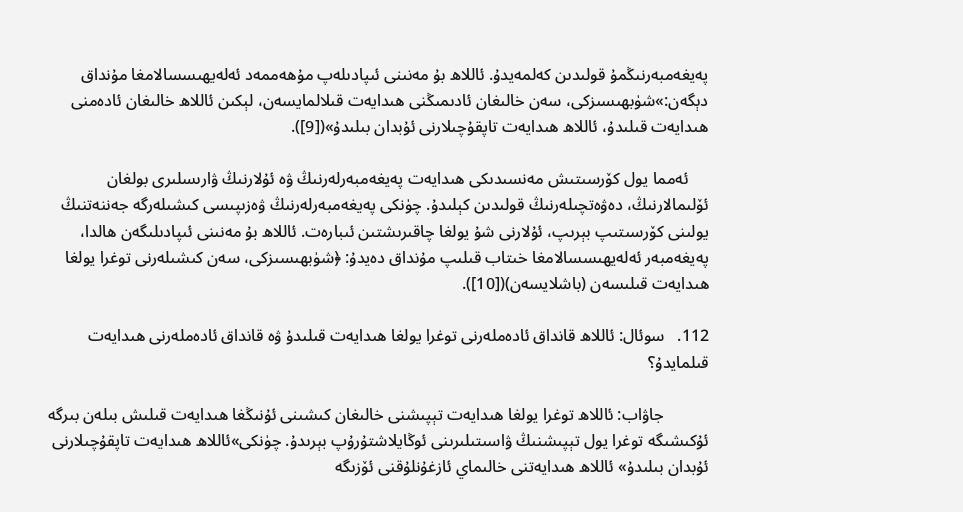پەيغەمبەرنىڭمۇ قولىدىن كەلمەيدۇ. ئاللاھ بۇ مەنىنى ئىپادىلەپ مۇھەممەد ئەلەيھىسسالامغا مۇنداق دېگەن:»شۈبھىسىزكى، سەن خالىغان ئادىمىڭنى ھىدايەت قىلالمايسەن، لېكىن ئاللاھ خالىغان ئادەمنى ھىدايەت قىلىدۇ، ئاللاھ ھىدايەت تاپقۇچىلارنى ئۇبدان بىلىدۇ»([9]).

     ئەمما يول كۆرسىتىش مەنسىدىكى ھىدايەت پەيغەمبەرلەرنىڭ ۋە ئۇلارنىڭ ۋارىسلىرى بولغان ئۆلىمالارنىڭ، دەۋەتچىلەرنىڭ قولىدىن كېلىدۇ. چۈنكى پەيغەمبەرلەرنىڭ ۋەزىپىسى كىشىلەرگە جەننەتنىڭ يولىنى كۆرسىتىپ بېرىپ، ئۇلارنى شۇ يولغا چاقىرىشتىن ئىبارەت. ئاللاھ بۇ مەنىنى ئىپادىلىگەن ھالدا، پەيغەمبەر ئەلەيھىسسالامغا خىتاب قىلىپ مۇنداق دەيدۇ: ﴿شۈبھىسىزكى، سەن كىشىلەرنى توغرا يولغا ھىدايەت قىلىسەن (باشلايسەن)([10]).

112.   سوئال: ئاللاھ قانداق ئادەملەرنى توغرا يولغا ھىدايەت قىلىدۇ ۋە قانداق ئادەملەرنى ھىدايەت قىلمايدۇ؟

           جاۋاب: ئاللاھ توغرا يولغا ھىدايەت تېپىشنى خالىغان كىشىنى ئۇنىڭغا ھىدايەت قىلىش بىلەن بىرگە ئۇكىشىگە توغرا يول تېپىشنىڭ ۋاسىتىلىرىنى ئوڭايلاشتۇرۇپ بېرىدۇ. چۈنكى»ئاللاھ ھىدايەت تاپقۇچىلارنى ئۇبدان بىلىدۇ» ئاللاھ ھىدايەتنى خالىماي ئازغۇنلۇقنى ئۆزىگە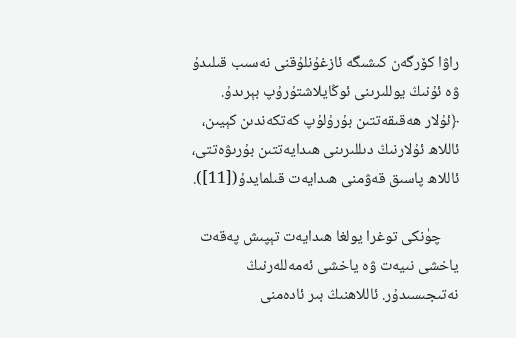راۋا كۆرگەن كىشىگە ئازغۇنلۇقنى نەسىب قىلىدۇ ۋە ئۇنىڭ يوللىرىنى ئوڭايلاشتۇرۇپ بېرىدۇ. ﴿ئۇلار ھەقىقەتتىن بۇرۇلۇپ كەتكەندىن كېيىن، ئاللاھ ئۇلارنىڭ دىللىرىنى ھىدايەتتىن بۇرىۋەتتى، ئاللاھ پاسىق قەۋمنى ھىدايەت قىلمايدۇ([11]).

     چۈنكى توغرا يولغا ھىدايەت تېپىش پەقەت ياخشى نىيەت ۋە ياخشى ئەمەللەرنىڭ نەتىجىسىدۇر. ئاللاھنىڭ بىر ئادەمنى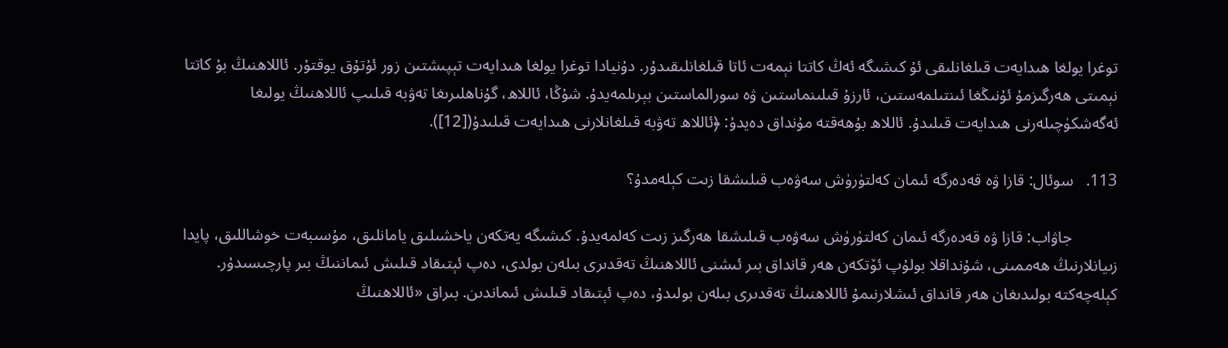توغرا يولغا ھىدايەت قىلغانلىقى ئۇ كىشىگە ئەڭ كاتتا نېمەت ئاتا قىلغانلىقىدۇر. دۇنيادا توغرا يولغا ھىدايەت تېپىشتىن زور ئۇتۇق يوقتۇر. ئاللاھنىڭ بۇ كاتتا نېمىتى ھەرگىزمۇ ئۇنىڭغا ئىنتىلمەستىن، ئارزۇ قىلىنماستىن ۋە سورالماستىن بېرىلمەيدۇ. شۇڭا، ئاللاھ، گۇناھلىرىغا تەۋبە قىلىپ ئاللاھنىڭ يولىغا ئەگەشكۈچىلەرنى ھىدايەت قىلىدۇ. ئاللاھ بۇھەقتە مۇنداق دەيدۇ: ﴿ئاللاھ تەۋبە قىلغانلارنى ھىدايەت قىلىدۇ([12]).

113.   سوئال: قازا ۋە قەدەرگە ئىمان كەلتۈرۈش سەۋەب قىلىشقا زىت كېلەمدۇ؟

           جاۋاب: قازا ۋە قەدەرگە ئىمان كەلتۈرۈش سەۋەب قىلىشقا ھەرگىز زىت كەلمەيدۇ. كىشىگە يەتكەن ياخشىلىق يامانلىق، مۇسىبەت خوشاللىق، پايدا زىيانلارنىڭ ھەممىنى، شۇنداقلا بولۇپ ئۆتكەن ھەر قانداق بىر ئىشنى ئاللاھنىڭ تەقدىرى بىلەن بولدى، دەپ ئېتىقاد قىلىش ئىماننىڭ بىر پارچىسىدۇر. كېلەچەكتە بولىدىغان ھەر قانداق ئىشلارنىمۇ ئاللاھنىڭ تەقدىرى بىلەن بولىدۇ، دەپ ئېتىقاد قىلىش ئىماندىن. بىراق «ئاللاھنىڭ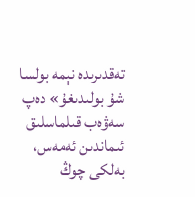تەقدىرىدە نېمە بولسا شۇ بولىدىغۇ» دەپ سەۋەب قىلماسلىق ئىماندىن ئەمەس، بەلكى چوڭ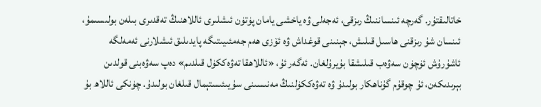خاتالىقتۇر. گەرچە ئىنساننىڭ رىزقى، ئەجەلى ۋە ياخشى يامان پۈتۈن ئىشلىرى ئاللاھنىڭ تەقدىرى بىلەن بولىسىمۇ، ئىنسان شۇ رىزقنى ھاسىل قىلىش، جېنىنى قوغداش ۋە ئۆزى ھەم جەمئىيىتىگە پايدىلىق ئىشلارنى ئەمەلگە ئاشۇرۇش ئۈچۈن سەۋەب قىلىشقا بۇيرۇلغان. ئەگەر ئۇ، «ئاللاھقا تەۋەككۈل قىلدىم» دەپ سەۋەبنى قولدىن بېرىدىكەن، ئۇ چوقۇم گۇناھكار بولىدۇ ۋە تەۋەككۈلنىڭ مەنىسىنى سۇيىئىستېمال قىلغان بولىدۇ. چۈنكى ئاللاھ بۇ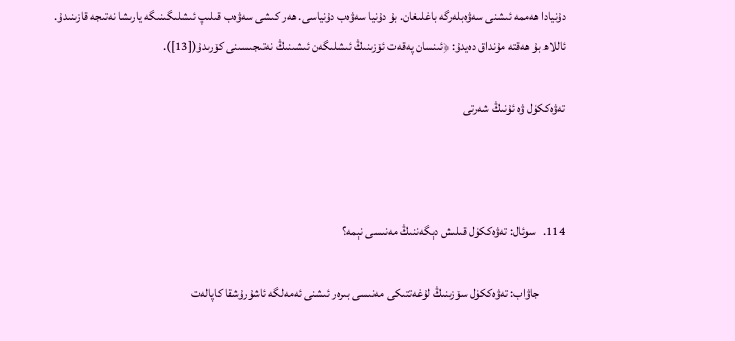دۇنيادا ھەممە ئىشنى سەۋەبلەرگە باغلىغان. بۇ دۇنيا سەۋەب دۇنياسى. ھەر كىشى سەۋەب قىلىپ ئىشلىگىنىگە يارىشا نەتىجە قازىنىدۇ. ئاللاھ بۇ ھەقتە مۇنداق دەيدۇ: ﴿ئىنسان پەقەت ئۆزىنىڭ ئىشلىگەن ئىشىنىڭ نەتىجىسىنى كۆرىدۇ([13]).

تەۋەككۈل ۋە ئۇنىڭ شەرتى



114.   سوئال: تەۋەككۈل قىلىش دېگەننىڭ مەنىسى نېمە؟

           جاۋاب: تەۋەككۈل سۆزىنىڭ لۇغەتتىكى مەنىسى بىرەر ئىشنى ئەمەلگە ئاشۇرۇشقا كاپالەت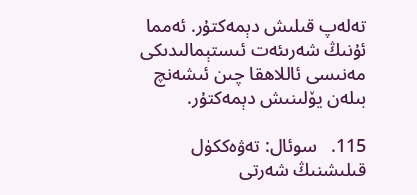تەلەپ قىلىش دېمەكتۇر. ئەمما ئۇنىڭ شەرىئەت ئىستېمالىدىكى مەنىسى ئاللاھقا چىن ئىشەنچ بىلەن يۆلىنىش دېمەكتۇر.

115.   سوئال: تەۋەككۈل قىلىشنىڭ شەرتى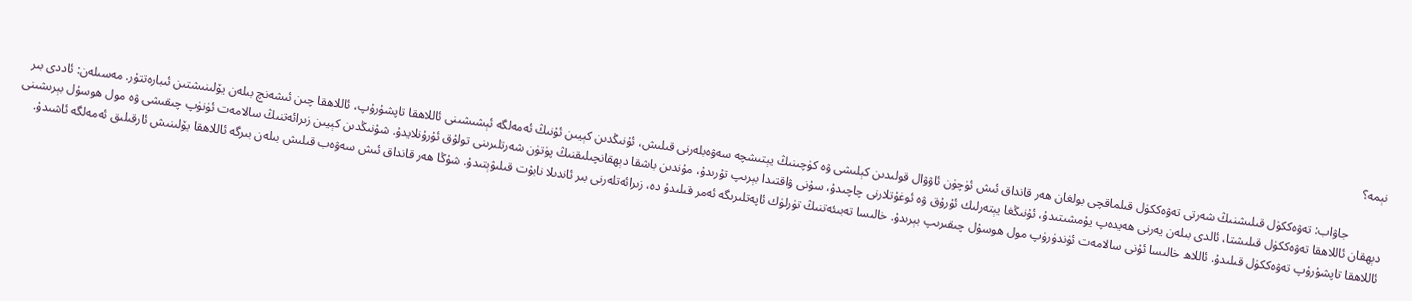نېمە؟

           جاۋاب: تەۋەككۈل قىلىشنىڭ شەرتى تەۋەككۈل قىلماقچى بولغان ھەر قانداق ئىش ئۈچۈن ئاۋۋال قولىدىن كېلىشى ۋە كۈچىنىڭ يېتىشچە سەۋەبلەرنى قىلىش، ئۇنىڭدىن كېيىن ئۇنىڭ ئەمەلگە ئېشىشىنى ئاللاھقا تاپشۇرۇپ، ئاللاھقا چىن ئىشەنچ بىلەن يۆلىنىشتىن ئىبارەتتۇر. مەسىلەن: ئاددى بىر دېھقان ئاللاھقا تەۋەككۈل قىلىشتا، ئالدى بىلەن يەرنى ھەيدەپ يۇمشىتىدۇ، ئۇنىڭغا يېتەرلىك ئۇرۇق ۋە ئوغۇتلارنى چاچىدۇ، سۇنى ۋاقتىدا بېرىپ تۇرىدۇ، مۇندىن باشقا دېھقانچىلىقنىڭ پۈتۈن شەرتلىرىنى تولۇق ئۇرۇنلايدۇ. شۇنىڭدىن كېيىن زىرائەتنىڭ سالامەت ئۈنۈپ چىقىشى ۋە مول ھوسۇل بېرىشىنى ئاللاھقا تاپشۇرۇپ تەۋەككۈل قىلىدۇ. ئاللاھ خالىسا ئۇنى سالامەت ئۈندۈرۈپ مول ھوسۇل چىقىرىپ بېرىدۇ. خالىسا تەبىئەتنىڭ تۈرلۈك ئاپەتلىرىگە ئەمر قىلىدۇ دە، زىرائەتلەرنى بىر ئاندىلا نابۇت قىلىۋېتىدۇ. شۇڭا ھەر قانداق ئىش سەۋەب قىلىش بىلەن بىرگە ئاللاھقا يۆلىنىش ئارقىلىق ئەمەلگە ئاشىدۇ.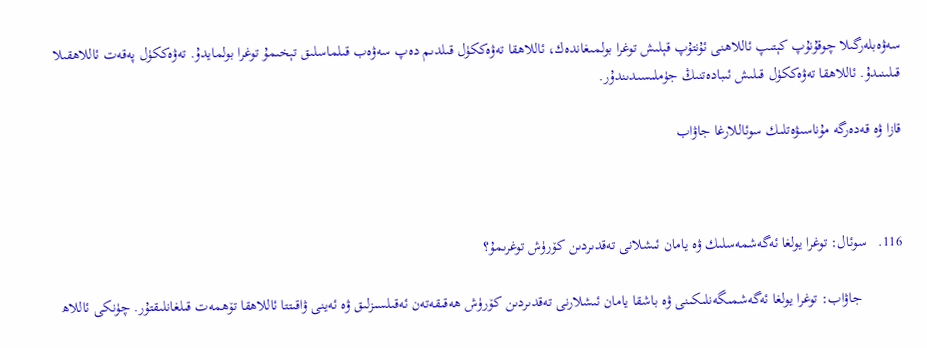سەۋەبلەرگىلا چوقۇنۇپ كېتىپ ئاللاھنى ئۇنتۇپ قېلىش توغرا بولمىغاندەك، ئاللاھقا تەۋەككۈل قىلدىم دەپ سەۋەب قىلماسلىق تېخىمۇ توغرا بولمايدۇ. تەۋەككۈل پەقەت ئاللاھقىلا قىلىنىدۇ. ئاللاھقا تەۋەككۈل قىلىش ئىبادەتنىڭ جۈملىسىدىندۇر.

قازا ۋە قەدەرگە مۇناسىۋەتلىك سوئاللارغا جاۋاب



116.   سوئال: توغرا يولغا ئەگەشمەسلىك ۋە يامان ئىشلانى تەقدىردىن كۆرۈش توغرىمۇ؟

           جاۋاب: توغرا يولغا ئەگەشمىگەنلىكىنى ۋە باشقا يامان ئىشلارنى تەقدىردىن كۆرۈش ھەقىقەتەن ئەقىلسىزلىق ۋە ئەينى ۋاقىتتا ئاللاھقا تۆھمەت قىلغانلىقتۇر. چۈنكى ئاللاھ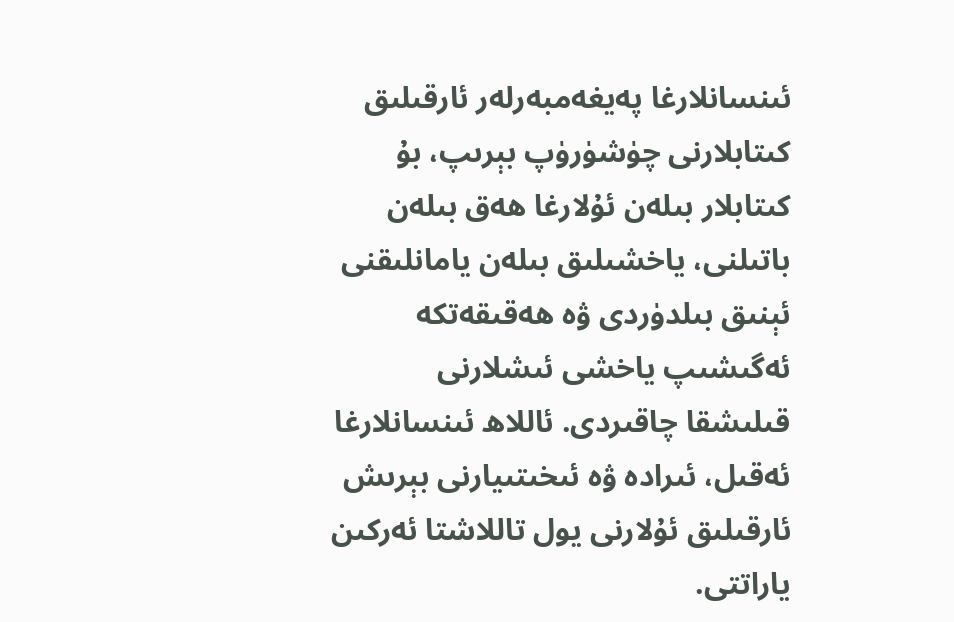ئىنسانلارغا پەيغەمبەرلەر ئارقىلىق كىتابلارنى چۈشۈرۈپ بېرىپ، بۇ كىتابلار بىلەن ئۇلارغا ھەق بىلەن باتىلنى، ياخشىلىق بىلەن يامانلىقنى ئېنىق بىلدۈردى ۋە ھەقىقەتكە ئەگىشىپ ياخشى ئىشلارنى قىلىشقا چاقىردى. ئاللاھ ئىنسانلارغا ئەقىل، ئىرادە ۋە ئىخىتىيارنى بېرىش ئارقىلىق ئۇلارنى يول تاللاشتا ئەركىن ياراتتى.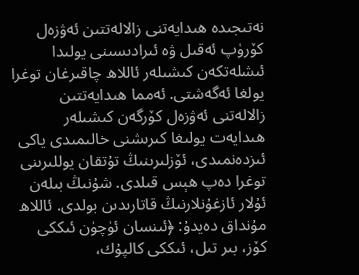نەتىجىدە ھىدايەتنى زالالەتتىن ئەۋزەل كۆرۈپ ئەقىل ۋە ئىرادىسىنى يولىدا ئىشلەتكەن كىشىلەر ئاللاھ چاقىرغان توغرا يولغا ئەگەشتى. ئەمما ھىدايەتتىن زالالەتنى ئەۋزەل كۆرگەن كىشىلەر ھىدايەت يولىغا كىرىشنى خالىمىدى ياكى ئىزدەنمىدى، ئۆزلىرىنىڭ تۇتقان يوللىرىنى توغرا دەپ ھېس قىلدى. شۇنىڭ بىلەن ئۇلار ئازغۇنلارنىڭ قاتارىدىن بولدى. ئاللاھ مۇنداق دەيدۇ: ﴿ئىنسان ئۈچۈن ئىككى كۆز، بىر تىل، ئىككى كالپۇك،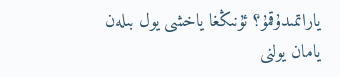ياراتمىدۇقمۇ؟ ئۇنىڭغا ياخشى يول بىلەن يامان يولنى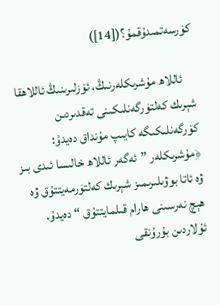كۆرسەتمىدۇقمۇ؟([14])

     ئاللاھ مۇشرىكلەرنىڭ، ئۆزلىرىنىڭ ئاللاھقا شېرىك كەلتۈرگەنلىكىنى تەقدىردىن كۆرگەنلىكىگە كايىپ مۇنداق دەيدۇ: ﴿مۇشرىكلەر ”ئەگەر ئاللاھ خالىسا ئىدى بىز ۋە ئاتا بوۋىلىرىمىز شېرىك كەلتۈرمەيتتۇق ۋە ھېچ نەرسىنى ھارام قىلمايتتۇق “ دەيدۇ. ئۇلاردىن بۇرۇنقى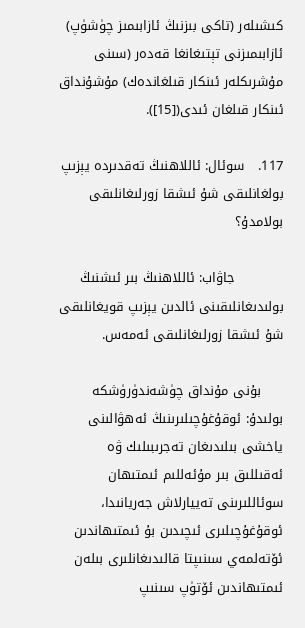كىشىلەر (تاكى بىزنىڭ ئازابىمىز چۈشۈپ) ئازابىمىزنى تېتىغانغا قەدەر (سىنى مۇشرىكلەر ئىنكار قىلغاندەك) مۇشۇنداق ئىنكار قىلغان ئىدى([15]).

117.   سوئال: ئاللاھنىڭ تەقدىردە يېزىپ بولغانلىقى شۇ ئىشقا زورلىغانلىقى بولامدۇ؟

           جاۋاب: ئاللاھنىڭ بىر ئىشنىڭ بولىدىغانلىقىنى ئالدىن يېزىپ قويغانلىقى شۇ ئىشقا زورلىغانلىقى ئەمەس.

     بۇنى مۇنداق چۈشەندۈرۈشكە بولىدۇ: ئوقۇغۇچىلىرىنىڭ ئەھۋالىنى ياخشى بىلىدىغان تەجرىبىلىك ۋە ئەقىللىق بىر مۇئەللىم ئىمتىھان سوئاللىرىنى تەييارلاش جەريانىدا، ئوقۇغۇچىلىرى ئىچىدىن بۇ ئىمتىھاندىن ئۆتەلمەي سىنىپتا قالىدىغانلىرى بىلەن ئىمتىھاندىن ئۆتۈپ سىنىپ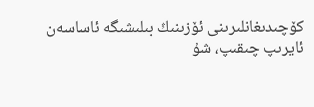كۆچىدىغانلىرىنى ئۆزىنىڭ بىلىشىگە ئاساسەن ئايرىپ چىقىپ، شۇ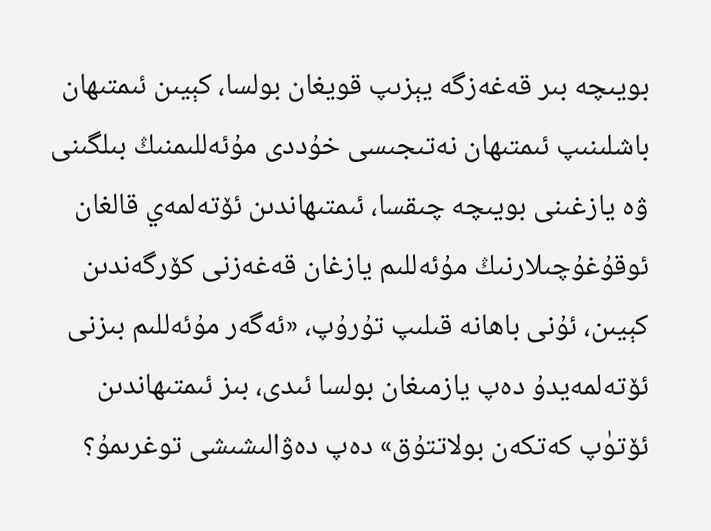بويىچە بىر قەغەزگە يېزىپ قويغان بولسا، كېيىن ئىمتىھان باشلىنىپ ئىمتىھان نەتىجىسى خۇددى مۇئەللىمنىڭ بىلگىنى ۋە يازغىنى بويىچە چىقسا، ئىمتىھاندىن ئۆتەلمەي قالغان ئوقۇغۇچىلارنىڭ مۇئەللىم يازغان قەغەزنى كۆرگەندىن كېيىن، ئۇنى باھانە قىلىپ تۇرۇپ، «ئەگەر مۇئەللىم بىزنى ئۆتەلمەيدۇ دەپ يازمىغان بولسا ئىدى، بىز ئىمتىھاندىن ئۆتۈپ كەتكەن بولاتتۇق» دەپ دەۋالىشىشى توغرىمۇ؟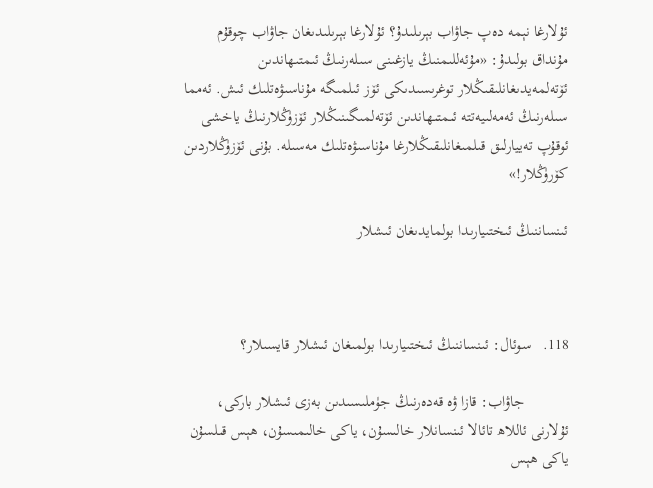ئۇلارغا نېمە دەپ جاۋاب بېرىلىدۇ؟ ئۇلارغا بېرىلىدىغان جاۋاب چوقۇم مۇنداق بولىدۇ: «مۇئەللىمنىڭ يازغىنى سىلەرنىڭ ئىمتىھاندىن ئۆتەلمەيدىغانلىقىڭلار توغرىسىدىكى ئۆز ئىلمىگە مۇناسىۋەتلىك ئىش. ئەمما سىلەرنىڭ ئەمەلىيەتتە ئىمتىھاندىن ئۆتەلمىگىنىڭلار ئۆزۈڭلارنىڭ ياخشى ئوقۇپ تەييارلىق قىلمىغانلىقىڭلارغا مۇناسىۋەتلىك مەسىلە. بۇنى ئۆزۈڭلاردىن كۆرۈڭلار!»

ئىنساننىڭ ئىختىيارىدا بولمايدىغان ئىشلار



118.   سوئال: ئىنساننىڭ ئىختىيارىدا بولمىغان ئىشلار قايسىلار؟

           جاۋاب: قازا ۋە قەدەرنىڭ جۈملىسىدىن بەزى ئىشلار باركى، ئۇلارنى ئاللاھ تائالا ئىنسانلار خالىسۇن، ياكى خالىمىسۇن، ھېس قىلسۇن ياكى ھېس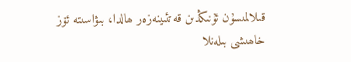قىلالمىسۇن ئۇنىڭدىن قەتئىينەزەر ھالدا، بىۋاسىتە ئۆز خاھىشى بىلەنلا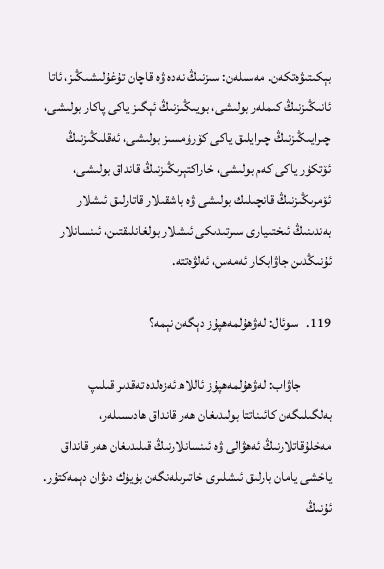بېكىتىۋەتكەن. مەسىلەن: سىزنىڭ نەدە ۋە قاچان تۇغۇلىشىڭىز، ئاتا ئانىڭىزنىڭ كىملەر بولىشى، بويىڭىزنىڭ ئېگىز ياكى پاكار بولىشى، چىرايىڭىزنىڭ چىرايلىق ياكى كۆرۈمسىز بولىشى، ئەقلىڭىزنىڭ ئۆتكۈر ياكى كەم بولىشى، خاراكتېرىڭىزنىڭ قانداق بولىشى، ئۆمرىڭىزنىڭ قانچىلىك بولىشى ۋە باشقىلار قاتارلىق ئىشلار بەندىنىڭ ئىختىيارى سىرتىدىكى ئىشلار بولغانلىقتىن، ئىنسانلار ئۇنىڭدىن جاۋابكار ئەمەس، ئەلۋەتتە.

119.   سوئال: لەۋھۇلمەھپۇز دېگەن نېمە؟

           جاۋاب: لەۋھۇلمەھپۇز ئاللاھ ئەزەلدە تەقدىر قىلىپ بەلگىلىگەن كائىناتتا بولىدىغان ھەر قانداق ھادىسىلەر، مەخلۇقاتلارنىڭ ئەھۋالى ۋە ئىنسانلارنىڭ قىلىدىغان ھەر قانداق ياخشى يامان بارلىق ئىشلىرى خاتىرىلەنگەن بۈيۈك دىۋان دېمەكتۇر. ئۇنىڭ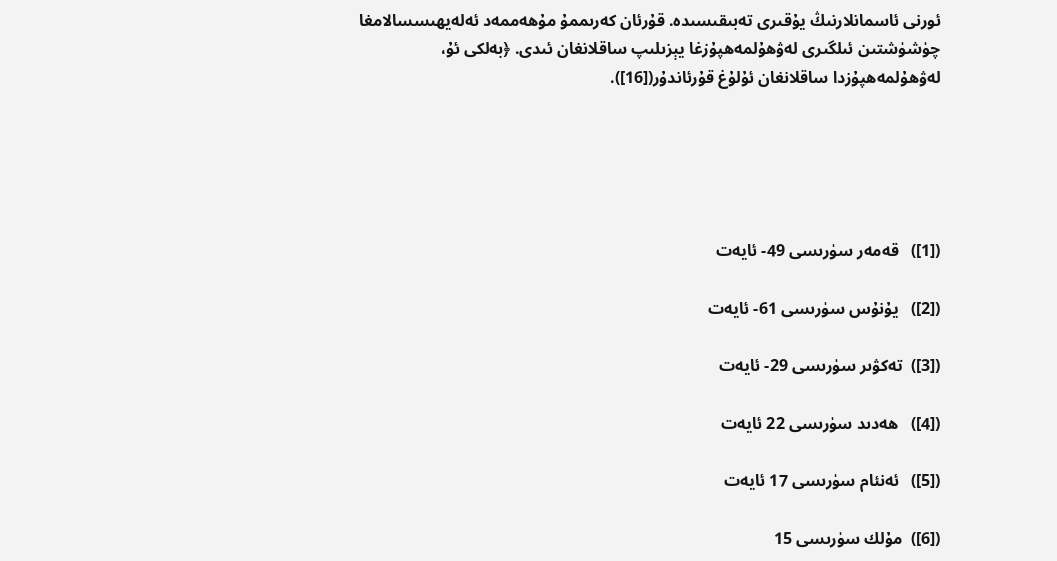ئورنى ئاسمانلارنىڭ يۇقىرى تەبىقىسىدە. قۇرئان كەرىممۇ مۇھەممەد ئەلەيھىسسالامغا چۈشۈشتىن ئىلگىرى لەۋھۇلمەھپۇزغا يېزىلىپ ساقلانغان ئىدى. ﴿بەلكى ئۇ، لەۋھۇلمەھپۇزدا ساقلانغان ئۇلۇغ قۇرئاندۇر([16]).





([1])   قەمەر سۈرىسى 49- ئايەت

([2])   يۇنۇس سۈرىسى 61- ئايەت

([3])  تەكۋىر سۈرىسى 29- ئايەت

([4])   ھەدىد سۈرىسى 22 ئايەت

([5])   ئەنئام سۈرىسى 17 ئايەت

([6])  مۇلك سۈرىسى 15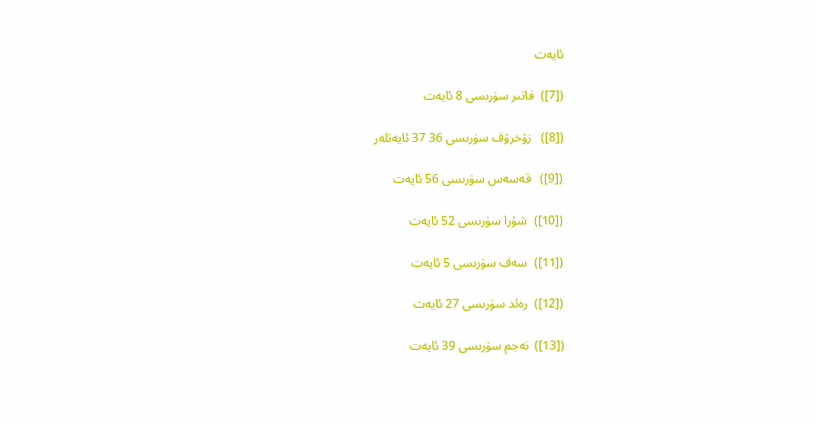ئايەت

([7])  فاتىر سۈرىسى 8 ئايەت

([8])   زۇخرۇف سۈرىسى 36 37 ئايەتلەر

([9])   قەسەس سۈرىسى 56 ئايەت

([10])  شۇرا سۈرىسى 52 ئايەت

([11])  سەف سۈرىسى 5 ئايەت

([12])  رەئد سۈرىسى 27 ئايەت

([13])  نەجم سۈرىسى 39 ئايەت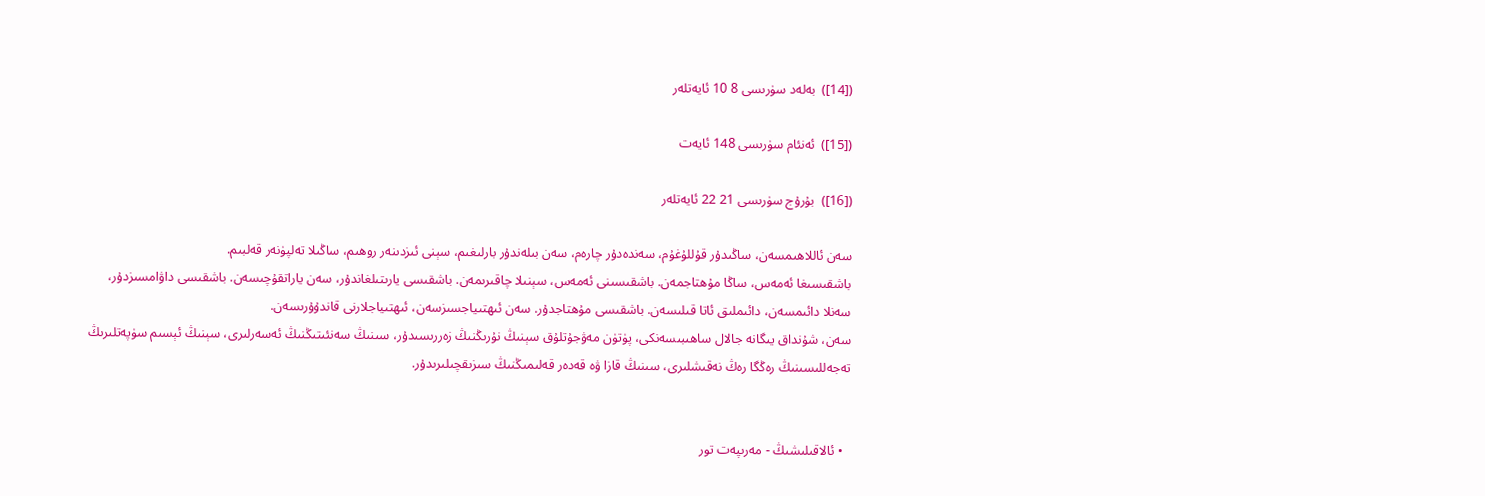([14])  بەلەد سۈرىسى 8 10 ئايەتلەر

([15])  ئەنئام سۈرىسى 148 ئايەت

([16])  بۇرۇج سۈرىسى 21 22 ئايەتلەر

سەن ئاللاھىمسەن، ساڭىدۇر قۇللۇغۇم، سەندەدۇر چارەم، سەن بىلەندۇر بارلىغىم، سېنى ئىزدىنەر روھىم، ساڭىلا تەلپۈنەر قەلبىم.
باشقىسىغا ئەمەس، ساڭا مۇھتاجمەن. باشقىسىنى ئەمەس، سېنىلا چاقىرىمەن. باشقىسى يارىتىلغاندۇر، سەن ياراتقۇچىسەن. باشقىسى داۋامسىزدۇر، سەنلا دائىمسەن، دائىملىق ئاتا قىلىسەن. باشقىسى مۇھتاجدۇر. سەن ئىھتىياجسىزسەن، ئىھتىياجلارنى قاندۇۇرىسەن.
سەن، شۇنداق يىگانە جالال ساھىبىسەنكى، پۈتۈن مەۋجۇتلۇق سېنىڭ نۇرىڭنىڭ زەررىسىدۇر، سىنىڭ سەنئىتىڭنىڭ ئەسەرلىرى، سېنىڭ ئېسىم سۈپەتلىرىڭ تەجەللىسىنىڭ رەڭگا رەڭ نەقىشلىرى، سىنىڭ قازا ۋە قەدەر قەلىمىڭنىڭ سىزىقچىلىرىدۇر.


  • ئالاقىلىشىڭ - مەرىپەت تور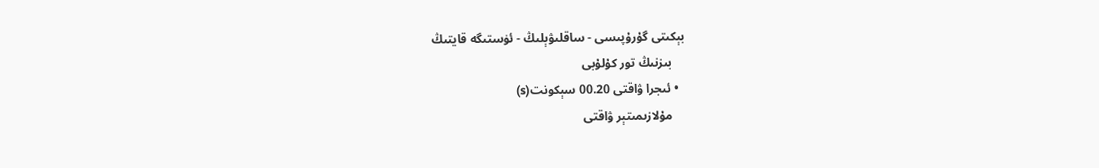بېكىتى گۇرۇپىسى - ساقلىۋېلىڭ - ئۈستىگە قايتىڭ
    بىزنىڭ تور كۇلۇبى
  • ئىجرا ۋاقتى 00.20 سېكونت(s)
    مۇلازىمىتېر ۋاقتى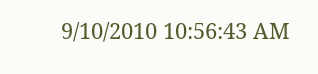9/10/2010 10:56:43 AM